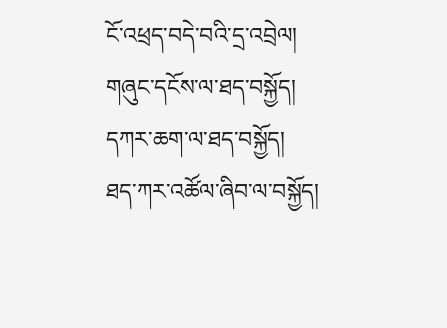ངོ་འཕྲད་བདེ་བའི་དྲ་འབྲེལ།
གཞུང་དངོས་ལ་ཐད་བསྐྱོད།
དཀར་ཆག་ལ་ཐད་བསྐྱོད།
ཐད་ཀར་འཚོལ་ཞིབ་ལ་བསྐྱོད།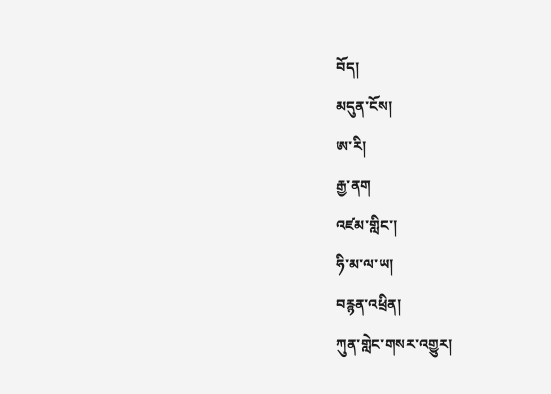བོད།
མདུན་ངོས།
ཨ་རི།
རྒྱ་ནག
འཛམ་གླིང་།
ཧི་མ་ལ་ཡ།
བརྙན་འཕྲིན།
ཀུན་གླེང་གསར་འགྱུར།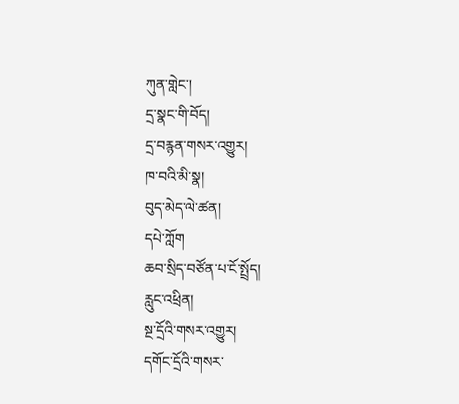ཀུན་གླེང་།
དྲ་སྣང་གི་བོད།
དྲ་བརྙན་གསར་འགྱུར།
ཁ་བའི་མི་སྣ།
བུད་མེད་ལེ་ཚན།
དཔེ་ཀློག
ཆབ་སྲིད་བཙོན་པ་ངོ་སྤྲོད།
རླུང་འཕྲིན།
སྔ་དྲོའི་གསར་འགྱུར།
དགོང་དྲོའི་གསར་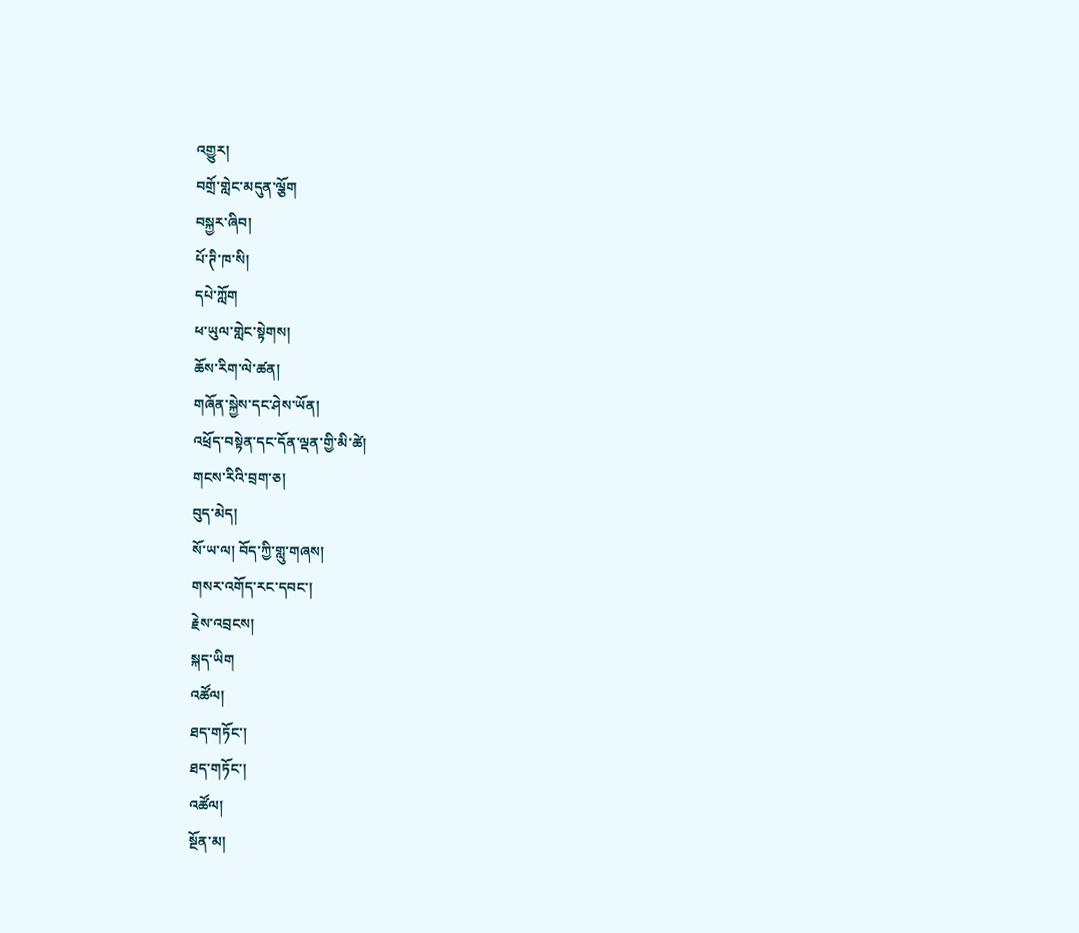འགྱུར།
བགྲོ་གླེང་མདུན་ལྕོག
བསྐྱར་ཞིབ།
པོ་ཊི་ཁ་སི།
དཔེ་ཀློག
ཕ་ཡུལ་གླེང་སྟེགས།
ཆོས་རིག་ལེ་ཚན།
གཞོན་སྐྱེས་དང་ཤེས་ཡོན།
འཕྲོད་བསྟེན་དང་དོན་ལྡན་གྱི་མི་ཚེ།
གངས་རིའི་བྲག་ཅ།
བུད་མེད།
སོ་ཡ་ལ། བོད་ཀྱི་གླུ་གཞས།
གསར་འགོད་རང་དབང་།
རྗེས་འབྲངས།
སྐད་ཡིག
འཚོལ།
ཐད་གཏོང་།
ཐད་གཏོང་།
འཚོལ།
སྔོན་མ།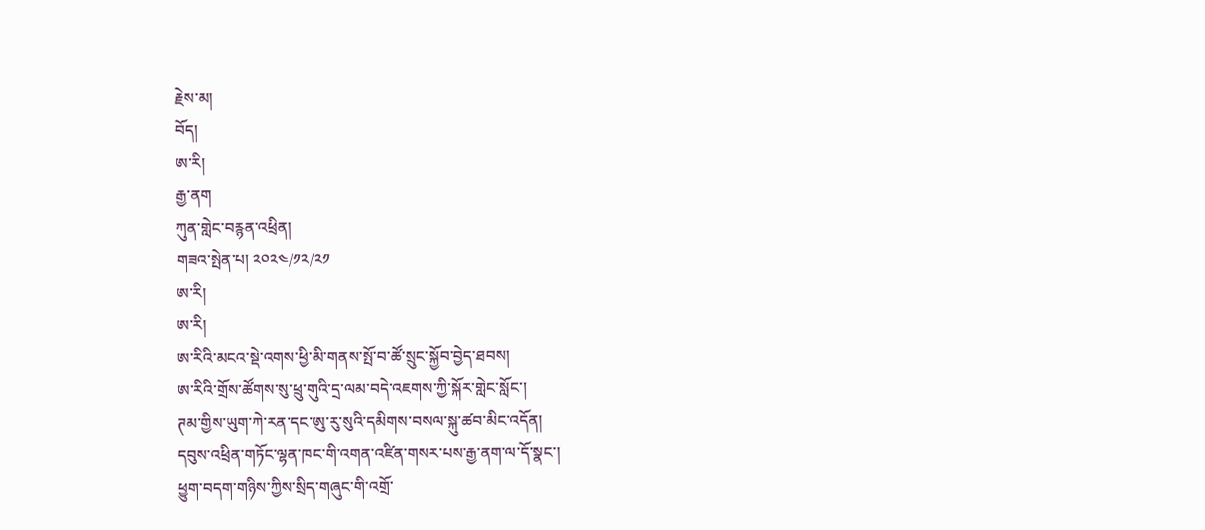རྗེས་མ།
བོད།
ཨ་རི།
རྒྱ་ནག
ཀུན་གླེང་བརྙན་འཕྲིན།
གཟའ་སྤེན་པ། ༢༠༢༤/༡༢/༢༡
ཨ་རི།
ཨ་རི།
ཨ་རིའི་མངའ་སྡེ་འགས་ཕྱི་མི་གནས་སྤོ་བ་ཚོ་སྲུང་སྐྱོབ་བྱེད་ཐབས།
ཨ་རིའི་གྲོས་ཚོགས་སུ་ཕྲུ་གུའི་དྲ་ལམ་བདེ་འཇགས་ཀྱི་སྐོར་གླེང་སློང་།
ཊམ་གྱིས་ཡུག་ཀེ་རན་དང་ཨུ་རུ་སུའི་དམིགས་བསལ་སྐུ་ཚབ་མིང་འདོན།
དབུས་འཕྲིན་གཏོང་ལྷན་ཁང་གི་འགན་འཛིན་གསར་པས་རྒྱ་ནག་ལ་དོ་སྣང་།
ཕྱུག་བདག་གཉིས་ཀྱིས་སྲིད་གཞུང་གི་འགྲོ་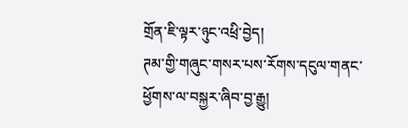གྲོན་ཇི་ལྟར་ཉུང་འཕྲི་བྱེད།
ཊམ་གྱི་གཞུང་གསར་པས་རོགས་དངུལ་གནང་ཕྱོགས་ལ་བསྐྱར་ཞིབ་བྱ་རྒྱུ།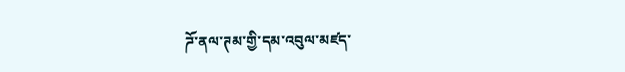ཌོ་ནལ་ཊམ་གྱི་དམ་འབུལ་མཛད་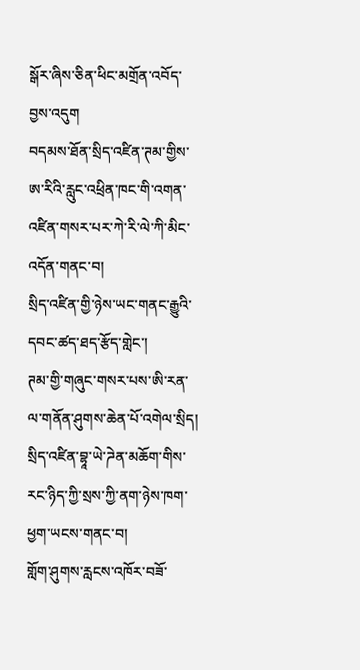སྒོར་ཞིས་ཅིན་ཕིང་མགྲོན་འབོད་བྱས་འདུག
བདམས་ཐོན་སྲིད་འཛིན་ཊམ་གྱིས་ཨ་རིའི་རླུང་འཕྲིན་ཁང་གི་འགན་འཛིན་གསར་པར་ཀེ་རི་ལེ་ཀི་མིང་འདོན་གནང་བ།
སྲིད་འཛིན་གྱི་ཉེས་ཡང་གནང་རྒྱུའི་དབང་ཚད་ཐད་རྩོད་གླེང་།
ཊམ་གྱི་གཞུང་གསར་པས་ཨི་རན་ལ་གནོན་ཤུགས་ཆེན་པོ་འགེལ་སྲིད།
སྲིད་འཛིན་བྷཱ་ཡེ་ཌེན་མཆོག་གིས་རང་ཉིད་ཀྱི་སྲས་ཀྱི་ནག་ཉེས་ཁག་ཕྱག་ཡངས་གནང་བ།
གློག་ཤུགས་རླངས་འཁོར་བཟོ་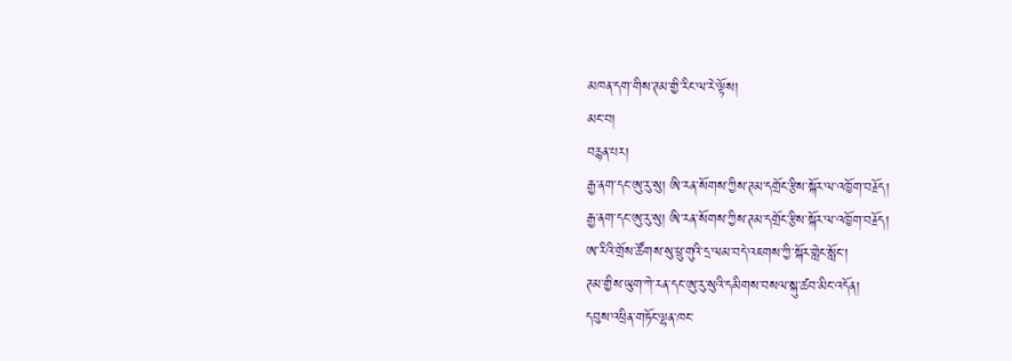མཁན་དག་གིས་ཊམ་གྱི་རིང་ལ་རེ་ལྟོས།
མང་བ།
བརྙན་པར།
རྒྱ་ནག་དང་ཨུ་རུ་སུ། ཨི་རན་སོགས་ཀྱིས་ཊམ་དགྲོང་རྩིས་སྐོར་ལ་འཁྱོག་བརྗོད།
རྒྱ་ནག་དང་ཨུ་རུ་སུ། ཨི་རན་སོགས་ཀྱིས་ཊམ་དགྲོང་རྩིས་སྐོར་ལ་འཁྱོག་བརྗོད།
ཨ་རིའི་གྲོས་ཚོགས་སུ་ཕྲུ་གུའི་དྲ་ལམ་བདེ་འཇགས་ཀྱི་སྐོར་གླེང་སློང་།
ཊམ་གྱིས་ཡུག་ཀེ་རན་དང་ཨུ་རུ་སུའི་དམིགས་བསལ་སྐུ་ཚབ་མིང་འདོན།
དབུས་འཕྲིན་གཏོང་ལྷན་ཁང་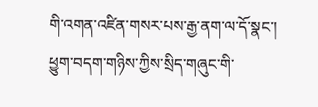གི་འགན་འཛིན་གསར་པས་རྒྱ་ནག་ལ་དོ་སྣང་།
ཕྱུག་བདག་གཉིས་ཀྱིས་སྲིད་གཞུང་གི་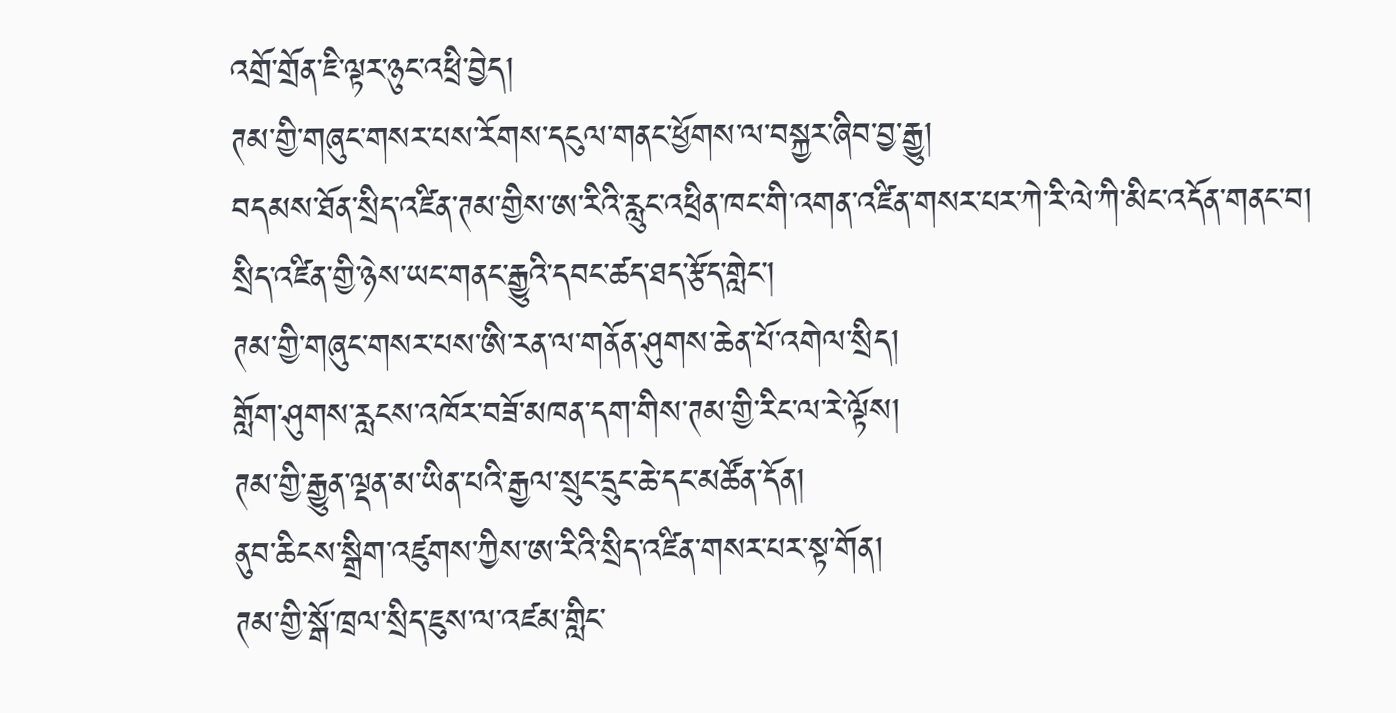འགྲོ་གྲོན་ཇི་ལྟར་ཉུང་འཕྲི་བྱེད།
ཊམ་གྱི་གཞུང་གསར་པས་རོགས་དངུལ་གནང་ཕྱོགས་ལ་བསྐྱར་ཞིབ་བྱ་རྒྱུ།
བདམས་ཐོན་སྲིད་འཛིན་ཊམ་གྱིས་ཨ་རིའི་རླུང་འཕྲིན་ཁང་གི་འགན་འཛིན་གསར་པར་ཀེ་རི་ལེ་ཀི་མིང་འདོན་གནང་བ།
སྲིད་འཛིན་གྱི་ཉེས་ཡང་གནང་རྒྱུའི་དབང་ཚད་ཐད་རྩོད་གླེང་།
ཊམ་གྱི་གཞུང་གསར་པས་ཨི་རན་ལ་གནོན་ཤུགས་ཆེན་པོ་འགེལ་སྲིད།
གློག་ཤུགས་རླངས་འཁོར་བཟོ་མཁན་དག་གིས་ཊམ་གྱི་རིང་ལ་རེ་ལྟོས།
ཊམ་གྱི་རྒྱུན་ལྡན་མ་ཡིན་པའི་རྒྱལ་སྲུང་དྲུང་ཆེ་དང་མཚོན་དོན།
ནུབ་ཆིངས་སྒྲིག་འཛུགས་ཀྱིས་ཨ་རིའི་སྲིད་འཛིན་གསར་པར་སྟ་གོན།
ཊམ་གྱི་སྒོ་ཁྲལ་སྲིད་ཇུས་ལ་འཛམ་གླིང་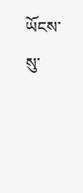ཡོངས་སུ་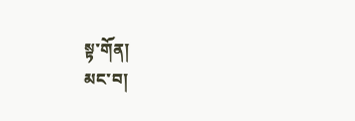སྟ་གོན།
མང་བ།